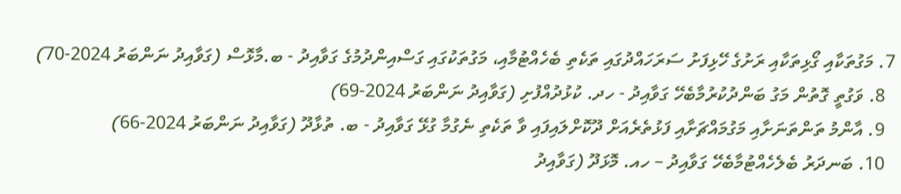7. މަގުތަކާއި ގޯޅިތަކާއި ރަށުގެ ހޭޅިފަށު ސަރަހައްދުގައި ތަކެތި ބެހެއްޓުމާއި، މަގުތަކުގައި ގަސްއިންދުމުގެ ގަވާއިދު - ބ.މާޅޮސް (ގަވާއިދު ނަންބަރު 2024-70)
  8. ވަގުތީ ގޮތުން މަގު ބަންދުކުރުމާބެހޭ ގަވާއިދު - ހދ. ކުޅުދުއްފުށި (ގަވާއިދު ނަންބަރު 2024-69)
  9. އާންމު ތަންތަނަށާއި މަގުމައްޗަށާއި ފަޅުތެރެއަށް ދޫކޮށްލައިފައި ވާ ތަކެތި ނެގުމާ ގުޅޭ ގަވާއިދު - ބ. ތުޅާދޫ (ގަވާއިދު ނަންބަރު 2024-66)
  10. ބަނދަރު ބެލެހެއްޓުމާބެހޭ ގަވާއިދު – ހއ. މޮޅަދޫ (ގަވާއިދު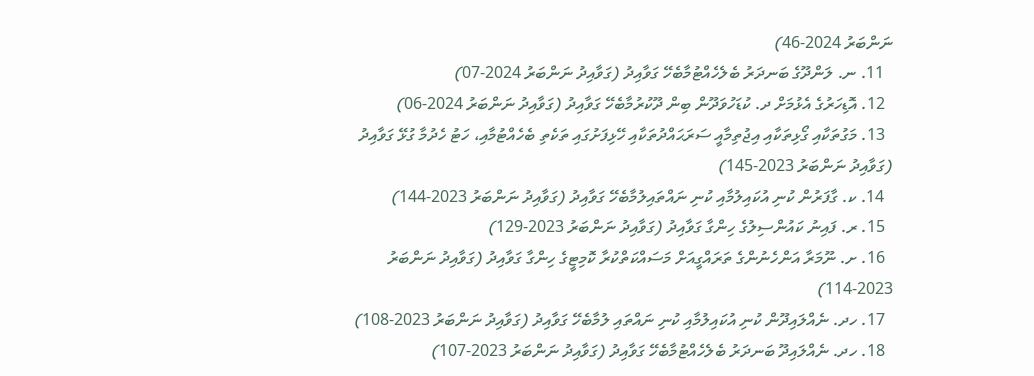ނަންބަރު 2024-46)
  11. ނ. ލަންދޫގެ ބަނދަރު ބެލެހެއްޓުމާބެހޭ ގަވާއިދު (ގަވާއިދު ނަންބަރު 2024-07)
  12. އޮޑިހަރުގެ އެޅުމަށް ދ. ކުޑަހުވަދޫން ބިން ދޫކުރުމާބެހޭ ގަވާއިދު (ގަވާއިދު ނަންބަރު 2024-06)
  13. މަގުތަކާއި ގޯޅިތަކާއި އިޖުތިމާއީ ސަރަޙައްދުތަކާއި ހޭޅިފަށުގައި ތަކެތި ބެހެއްޓުމާއި، ހަޓު ހެދުމާ ގުޅޭ ގަވާއިދު (ގަވާއިދު ނަންބަރު 2023-145)
  14. ކ. ގާފަރުން ކުނި އުކައިލުމާއި ކުނި ނައްތައިލުމާބެހޭ ގަވާއިދު (ގަވާއިދު ނަންބަރު 2023-144)
  15. ރ. ފައިނު ކައުންސިލުގެ ހިންގާ ގަވާއިދު (ގަވާއިދު ނަންބަރު 2023-129)
  16. ށ. ނޫމަރާ އަންހެނުންގެ ތަރައްގީއަށް މަސައްކަތްކުރާ ކޮމިޓީގެ ހިންގާ ގަވާއިދު (ގަވާއިދު ނަންބަރު 2023-114)
  17. ހދ. ނެއްލައިދޫން ކުނި އުކައިލުމާއި ކުނި ނައްތައި ލުމާބެހޭ ގަވާއިދު (ގަވާއިދު ނަންބަރު 2023-108)
  18. ހދ. ނެއްލައިދޫ ބަނދަރު ބެލެހެއްޓުމާބެހޭ ގަވާއިދު (ގަވާއިދު ނަންބަރު 2023-107)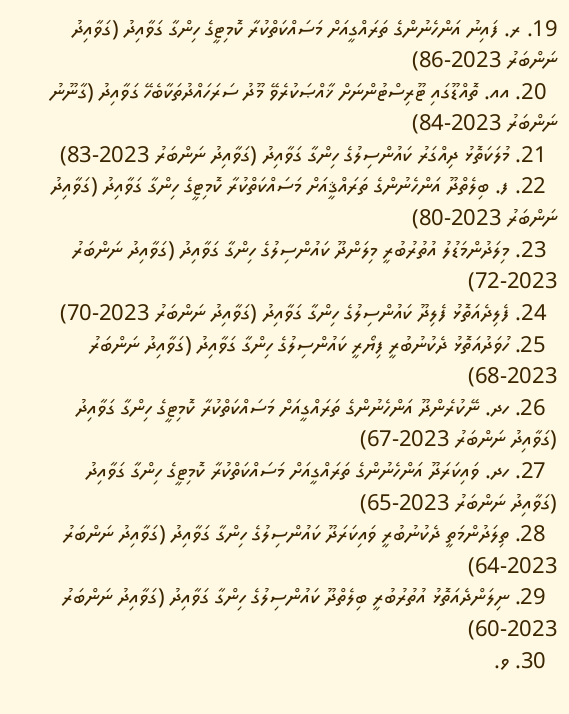19. ރ. ފައިނު އަންހެނުންގެ ތަރައްގީއަށް މަސައްކަތްކުރާ ކޮމިޓީގެ ހިންގާ ގަވާއިދު (ގަވާއިދު ނަންބަރު 2023-86)
  20. އއ. ތޮއްޑޫގައި ޓޫރިސްޓުންނަށް ޚާއްޞަކުރެވޭ މޫދު ސަރަހައްދުތަކާބެހޭ ގަވާއިދު (ގާނޫނު ނަންބަރު 2023-84)
  21. މުލަކަތޮޅު ދިއްގަރު ކައުންސިލުގެ ހިންގާ ގަވާއިދު (ގަވާއިދު ނަންބަރު 2023-83)
  22. ފ. ބިލެތްދޫ އަންހެނުންގެ ތަރައްޤީއަށް މަސައްކަތްކުރާ ކޮމިޓީގެ ހިންގާ ގަވާއިދު (ގަވާއިދު ނަންބަރު 2023-80)
  23. މިލަދުންމަޑުލު އުތުރުބުރީ މިލަންދޫ ކައުންސިލުގެ ހިންގާ ގަވާއިދު (ގަވާއިދު ނަންބަރު 2023-72)
  24. ފެލިދެއަތޮޅު ފެލިދޫ ކައުންސިލުގެ ހިންގާ ގަވާއިދު (ގަވާއިދު ނަންބަރު 2023-70)
  25. ހުވަދުއަތޮޅު ދެކުނުބުރީ ފިޔޯރީ ކައުންސިލުގެ ހިންގާ ގަވާއިދު (ގަވާއިދު ނަންބަރު 2023-68)
  26. ހދ. ނޭކުރެންދޫ އަންހެނުންގެ ތަރައްގީއަށް މަސައްކަތްކުރާ ކޮމިޓީގެ ހިންގާ ގަވާއިދު (ގަވާއިދު ނަންބަރު 2023-67)
  27. ހދ. ވައިކަރަދޫ އަންހެނުންގެ ތަރައްގީއަށް މަސައްކަތްކުރާ ކޮމިޓީގެ ހިންގާ ގަވާއިދު (ގަވާއިދު ނަންބަރު 2023-65)
  28. ތިލަދުންމަތީ ދެކުނުބުރީ ވައިކަރަދޫ ކައުންސިލުގެ ހިންގާ ގަވާއިދު (ގަވާއިދު ނަންބަރު 2023-64)
  29. ނިލަންދެއަތޮޅު އުތުރުބުރީ ބިލެތްދޫ ކައުންސިލުގެ ހިންގާ ގަވާއިދު (ގަވާއިދު ނަންބަރު 2023-60)
  30. ވ.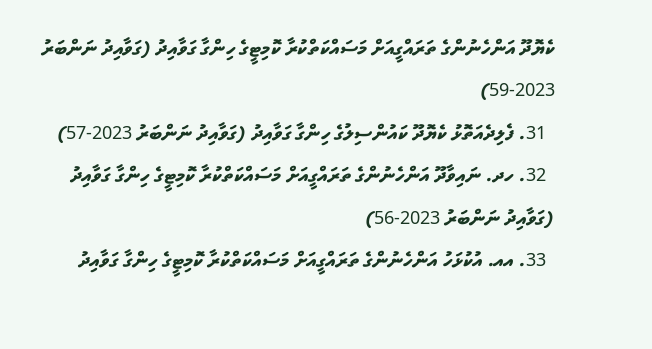ކެޔޮދޫ އަންހެނުންގެ ތަރައްގީއަށް މަސައްކަތްކުރާ ކޮމިޓީގެ ހިންގާ ގަވާއިދު (ގަވާއިދު ނަންބަރު 2023-59)
  31. ފެލިދެއަތޮޅު ކެޔޮދޫ ކައުންސިލުގެ ހިންގާ ގަވާއިދު (ގަވާއިދު ނަންބަރު 2023-57)
  32. ހދ. ނައިވާދޫ އަންހެނުންގެ ތަރައްގީއަށް މަސައްކަތްކުރާ ކޮމިޓީގެ ހިންގާ ގަވާއިދު (ގަވާއިދު ނަންބަރު 2023-56)
  33. އއ. އުކުޅަހު އަންހެނުންގެ ތަރައްގީއަށް މަސައްކަތްކުރާ ކޮމިޓީގެ ހިންގާ ގަވާއިދު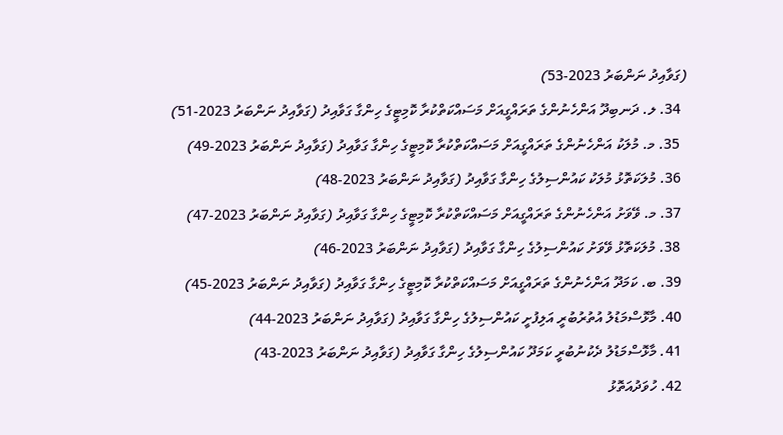(ގަވާއިދު ނަންބަރު 2023-53)
  34. ލ. ދަނބިދޫ އަންހެނުންގެ ތަރައްގީއަށް މަސައްކަތްކުރާ ކޮމިޓީގެ ހިންގާ ގަވާއިދު (ގަވާއިދު ނަންބަރު 2023-51)
  35. މ. މުލަކު އަންހެނުންގެ ތަރައްގީއަށް މަސައްކަތްކުރާ ކޮމިޓީގެ ހިންގާ ގަވާއިދު (ގަވާއިދު ނަންބަރު 2023-49)
  36. މުލަކަތޮޅު މުލަކު ކައުންސިލުގެ ހިންގާ ގަވާއިދު (ގަވާއިދު ނަންބަރު 2023-48)
  37. މ. ވޭވަށު އަންހެނުންގެ ތަރައްގީއަށް މަސައްކަތްކުރާ ކޮމިޓީގެ ހިންގާ ގަވާއިދު (ގަވާއިދު ނަންބަރު 2023-47)
  38. މުލަކަތޮޅު ވޭވަށު ކައުންސިލުގެ ހިންގާ ގަވާއިދު (ގަވާއިދު ނަންބަރު 2023-46)
  39. ބ. ކަމަދޫ އަންހެނުންގެ ތަރައްގީއަށް މަސައްކަތްކުރާ ކޮމިޓީގެ ހިންގާ ގަވާއިދު (ގަވާއިދު ނަންބަރު 2023-45)
  40. މާޅޮސްމަޑުލު އުތުރުބުރީ އަލިފުށީ ކައުންސިލުގެ ހިންގާ ގަވާއިދު (ގަވާއިދު ނަންބަރު 2023-44)
  41. މާޅޮސްމަޑުލު ދެކުނުބުރީ ކަމަދޫ ކައުންސިލުގެ ހިންގާ ގަވާއިދު (ގަވާއިދު ނަންބަރު 2023-43)
  42. ހުވަދުއަތޮޅު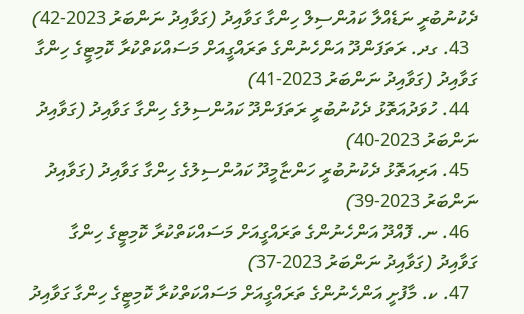ދެކުނުބުރީ ނަޑެއްލާ ކައުންސިލް ހިންގާ ގަވާއިދު (ގަވާއިދު ނަންބަރު 2023-42)
  43. ގދ. ރަތަފަންދޫ އަންހެނުންގެ ތަރައްގީއަށް މަސައްކަތްކުރާ ކޮމިޓީގެ ހިންގާ ގަވާއިދު (ގަވާއިދު ނަންބަރު 2023-41)
  44. ހުވަދުއަތޮޅު ދެކުނުބުރީ ރަތަފަންދޫ ކައުންސިލުގެ ހިންގާ ގަވާއިދު (ގަވާއިދު ނަންބަރު 2023-40)
  45. އަރިއަތޮޅު ދެކުނުބުރީ ހަންޏާމީދޫ ކައުންސިލުގެ ހިންގާ ގަވާއިދު (ގަވާއިދު ނަންބަރު 2023-39)
  46. ނ. ފޮއްދޫ އަންހެނުންގެ ތަރައްގީއަށް މަސައްކަތްކުރާ ކޮމިޓީގެ ހިންގާ ގަވާއިދު (ގަވާއިދު ނަންބަރު 2023-37)
  47. ކ. މާފުށީ އަންހެނުންގެ ތަރައްގީއަށް މަސައްކަތްކުރާ ކޮމިޓީގެ ހިންގާ ގަވާއިދު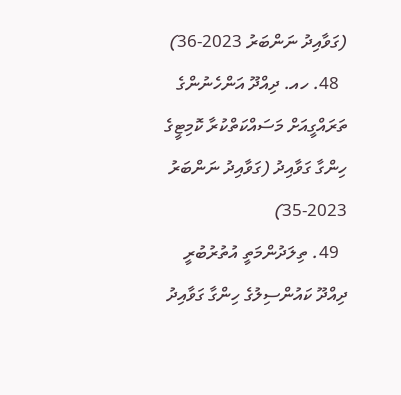(ގަވާއިދު ނަންބަރު 2023-36)
  48. ހއ. ދިއްދޫ އަންހެނުންގެ ތަރައްގީއަށް މަސައްކަތްކުރާ ކޮމިޓީގެ ހިންގާ ގަވާއިދު (ގަވާއިދު ނަންބަރު 2023-35)
  49. ތިލަދުންމަތީ އުތުރުބުރީ ދިއްދޫ ކައުންސިލުގެ ހިންގާ ގަވާއިދު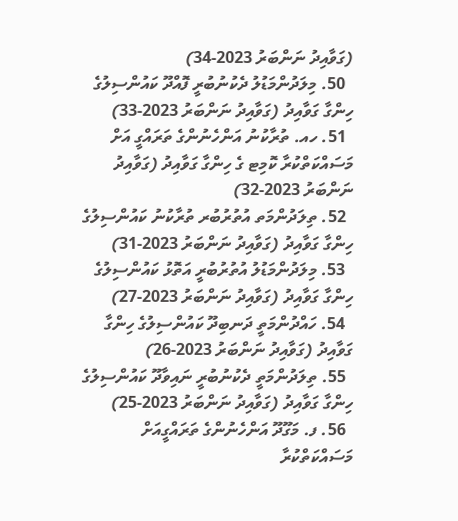(ގަވާއިދު ނަންބަރު 2023-34)
  50. މިލަދުންމަޑުލު ދެކުނުބުރީ ފޮއްދޫ ކައުންސިލުގެ ހިންގާ ގަވާއިދު (ގަވާއިދު ނަންބަރު 2023-33)
  51. ހއ. ތުރާކުނު އަންހެނުންގެ ތަރައްގީ އަށް މަސައްކަތްކުރާ ކޮމިޓ ގެ ހިންގާ ގަވާއިދު (ގަވާއިދު ނަންބަރު 2023-32)
  52. ތިލަދުންމަތ އުތުރުބުރ ތުރާކުނު ކައުންސިލުގެ ހިންގާ ގަވާއިދު (ގަވާއިދު ނަންބަރު 2023-31)
  53. މިލަދުންމަޑުލު އުތުރުބުރީ އަތޮޅު ކައުންސިލުގެ ހިންގާ ގަވާއިދު (ގަވާއިދު ނަންބަރު 2023-27)
  54. ހައްދުންމަތީ ދަނބިދޫ ކައުންސިލުގެ ހިންގާ ގަވާއިދު (ގަވާއިދު ނަންބަރު 2023-26)
  55. ތިލަދުންމަތީ ދެކުނުބުރީ ނައިވާދޫ ކައުންސިލުގެ ހިންގާ ގަވާއިދު (ގަވާއިދު ނަންބަރު 2023-25)
  56. ފ. މަގޫދޫ އަންހެނުންގެ ތަރައްގީއަށް މަސައްކަތްކުރާ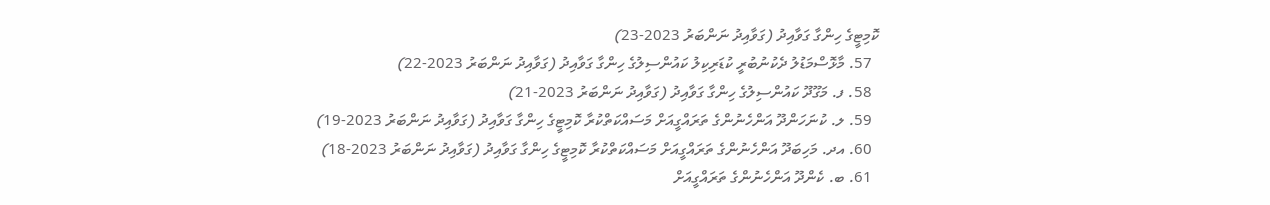ކޮމިޓީގެ ހިންގާ ގަވާއިދު (ގަވާއިދު ނަންބަރު 2023-23)
  57. މާޅޮސްމަޑުލު ދެކުނުބުރީ ކުޑަރިކިލު ކައުންސިލުގެ ހިންގާ ގަވާއިދު (ގަވާއިދު ނަންބަރު 2023-22)
  58. ފ. މަގޫދޫ ކައުންސިލުގެ ހިންގާ ގަވާއިދު (ގަވާއިދު ނަންބަރު 2023-21)
  59. ލ. ކުނަހަންދޫ އަންހެނުންގެ ތަރައްގީއަށް މަސައްކަތްކުރާ ކޮމިޓީގެ ހިންގާ ގަވާއިދު (ގަވާއިދު ނަންބަރު 2023-19)
  60. އދ. މަހިބަދޫ އަންހެނުންގެ ތަރައްގީއަށް މަސައްކަތްކުރާ ކޮމިޓީގެ ހިންގާ ގަވާއިދު (ގަވާއިދު ނަންބަރު 2023-18)
  61. ބ. ކެންދޫ އަންހެނުންގެ ތަރައްގީއަށް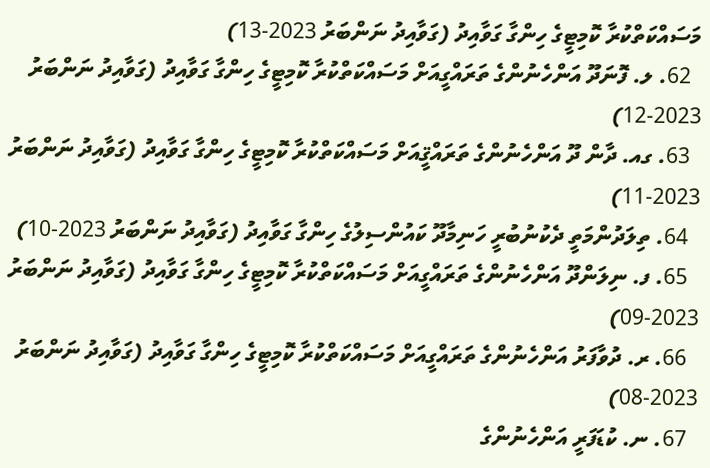މަސައްކަތްކުރާ ކޮމިޓީގެ ހިންގާ ގަވާއިދު (ގަވާއިދު ނަންބަރު 2023-13)
  62. ލ. ފޮނަދޫ އަންހެނުންގެ ތަރައްގީއަށް މަސައްކަތްކުރާ ކޮމިޓީގެ ހިންގާ ގަވާއިދު (ގަވާއިދު ނަންބަރު 2023-12)
  63. ގއ. ދާން ދޫ އަންހެނުންގެ ތަރައްޤީއަށް މަސައްކަތްކުރާ ކޮމިޓީގެ ހިންގާ ގަވާއިދު (ގަވާއިދު ނަންބަރު 2023-11)
  64. ތިލަދުންމަތީ ދެކުނުބުރީ ހަނިމާދޫ ކައުންސިލުގެ ހިންގާ ގަވާއިދު (ގަވާއިދު ނަންބަރު 2023-10)
  65. ފ. ނިލަންދޫ އަންހެނުންގެ ތަރައްގީއަށް މަސައްކަތްކުރާ ކޮމިޓީގެ ހިންގާ ގަވާއިދު (ގަވާއިދު ނަންބަރު 2023-09)
  66. ރ. ދުވާފަރު އަންހެނުންގެ ތަރައްގީއަށް މަސައްކަތްކުރާ ކޮމިޓީގެ ހިންގާ ގަވާއިދު (ގަވާއިދު ނަންބަރު 2023-08)
  67. ނ. ކުޑަފަރީ އަންހެނުންގެ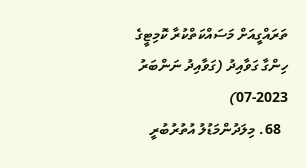ތަރައްގީއަށް މަސައްކަތްކުރާ ކޮމިޓީގެ ހިންގާ ގަވާއިދު (ގަވާއިދު ނަންބަރު 2023-07)
  68. މިލަދުންމަޑުލު އުތުރުބުރީ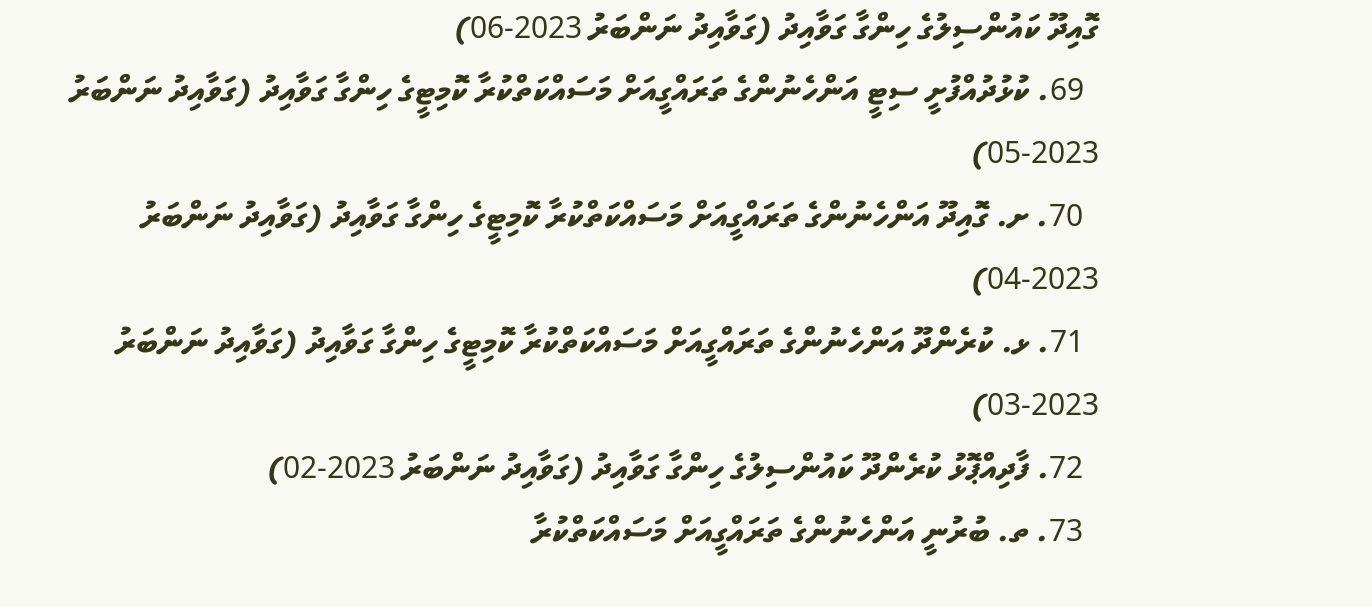ގޮއިދޫ ކައުންސިލުގެ ހިންގާ ގަވާއިދު (ގަވާއިދު ނަންބަރު 2023-06)
  69. ކުޅުދުއްފުށީ ސިޓީ އަންހެނުންގެ ތަރައްގީއަށް މަސައްކަތްކުރާ ކޮމިޓީގެ ހިންގާ ގަވާއިދު (ގަވާއިދު ނަންބަރު 2023-05)
  70. ށ. ގޮއިދޫ އަންހެނުންގެ ތަރައްގީއަށް މަސައްކަތްކުރާ ކޮމިޓީގެ ހިންގާ ގަވާއިދު (ގަވާއިދު ނަންބަރު 2023-04)
  71. ޅ. ކުރެންދޫ އަންހެނުންގެ ތަރައްގީއަށް މަސައްކަތްކުރާ ކޮމިޓީގެ ހިންގާ ގަވާއިދު (ގަވާއިދު ނަންބަރު 2023-03)
  72. ފާދިއްޕޮޅު ކުރެންދޫ ކައުންސިލުގެ ހިންގާ ގަވާއިދު (ގަވާއިދު ނަންބަރު 2023-02)
  73. ތ. ބުރުނީ އަންހެނުންގެ ތަރައްގީއަށް މަސައްކަތްކުރާ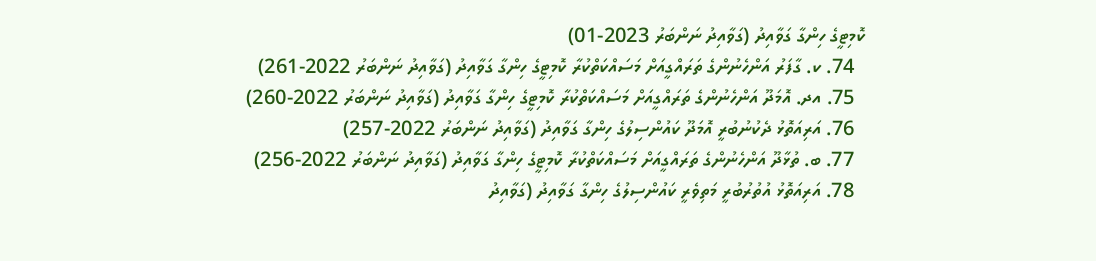ކޮމިޓީގެ ހިންގާ ގަވާއިދު (ގަވާއިދު ނަންބަރު 2023-01)
  74. ކ. ގާފަރު އަންހެނުންގެ ތަރައްގީއަށް މަސައްކަތްކުރާ ކޮމިޓީގެ ހިންގާ ގަވާއިދު (ގަވާއިދު ނަންބަރު 2022-261)
  75. އދ. އޮމަދޫ އަންހެނުންގެ ތަރައްގީއަށް މަސައްކަތްކުރާ ކޮމިޓީގެ ހިންގާ ގަވާއިދު (ގަވާއިދު ނަންބަރު 2022-260)
  76. އަރިއަތޮޅު ދެކުނުބުރީ އޮމަދޫ ކައުންސިލުގެ ހިންގާ ގަވާއިދު (ގަވާއިދު ނަންބަރު 2022-257)
  77. ބ. ތުޅާދޫ އަންހެނުންގެ ތަރައްގީއަށް މަސައްކަތްކުރާ ކޮމިޓީގެ ހިންގާ ގަވާއިދު (ގަވާއިދު ނަންބަރު 2022-256)
  78. އަރިއަތޮޅު އުތުރުބުރީ މަތިވެރީ ކައުންސިލުގެ ހިންގާ ގަވާއިދު (ގަވާއިދު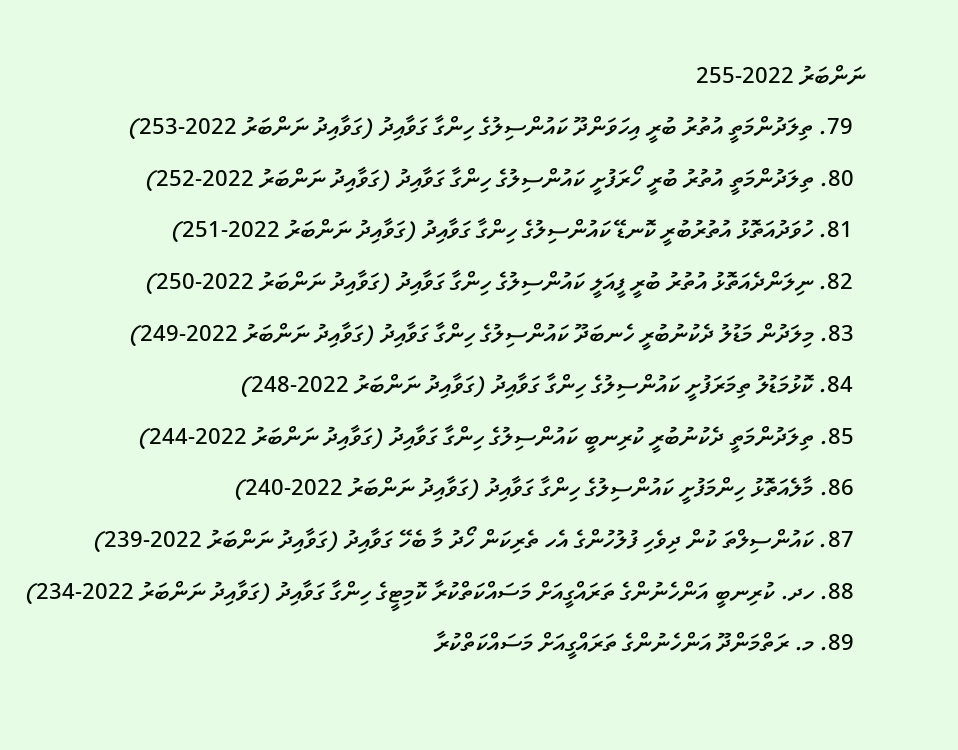ނަންބަރު 2022-255
  79. ތިލަދުންމަތީ އުތުރު ބުރީ އިހަވަންދޫ ކައުންސިލުގެ ހިންގާ ގަވާއިދު (ގަވާއިދު ނަންބަރު 2022-253)
  80. ތިލަދުންމަތީ އުތުރު ބުރީ ހޯރަފުށީ ކައުންސިލުގެ ހިންގާ ގަވާއިދު (ގަވާއިދު ނަންބަރު 2022-252)
  81. ހުވަދުއަތޮޅު އުތުރުބުރީ ކޮނޑޭ ކައުންސިލުގެ ހިންގާ ގަވާއިދު (ގަވާއިދު ނަންބަރު 2022-251)
  82. ނިލަންދެއަތޮޅު އުތުރު ބުރީ ފީއަލީ ކައުންސިލުގެ ހިންގާ ގަވާއިދު (ގަވާއިދު ނަންބަރު 2022-250)
  83. މިލަދުން މަޑުލު ދެކުނުބުރީ ހެނބަދޫ ކައުންސިލުގެ ހިންގާ ގަވާއިދު (ގަވާއިދު ނަންބަރު 2022-249)
  84. ކޮޅުމަޑުލު ތިމަރަފުށީ ކައުންސިލުގެ ހިންގާ ގަވާއިދު (ގަވާއިދު ނަންބަރު 2022-248)
  85. ތިލަދުންމަތީ ދެކުނުބުރީ ކުރިނބީ ކައުންސިލުގެ ހިންގާ ގަވާއިދު (ގަވާއިދު ނަންބަރު 2022-244)
  86. މާލެއަތޮޅު ހިންމަފުށީ ކައުންސިލުގެ ހިންގާ ގަވާއިދު (ގަވާއިދު ނަންބަރު 2022-240)
  87. ކައުންސިލްތަ ކުން ދިވެހި ފުލުހުންގެ އެހ ތެރިކަން ހޯދު މާ ބެހޭ ގަވާއިދު (ގަވާއިދު ނަންބަރު 2022-239)
  88. ހދ. ކުރިނބީ އަންހެނުންގެ ތަރައްގީއަށް މަސައްކަތްކުރާ ކޮމިޓީގެ ހިންގާ ގަވާއިދު (ގަވާއިދު ނަންބަރު 2022-234)
  89. މ. ރަތްމަންދޫ އަންހެނުންގެ ތަރައްގީއަށް މަސައްކަތްކުރާ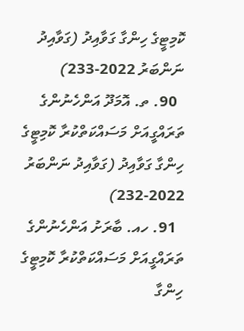ކޮމިޓީގެ ހިންގާ ގަވާއިދު (ގަވާއިދު ނަންބަރު 2022-233)
  90. ތ. އޮމަދޫ އަންހެނުންގެ ތަރައްގީއަށް މަސައްކަތްކުރާ ކޮމިޓީގެ ހިންގާ ގަވާއިދު (ގަވާއިދު ނަންބަރު 2022-232)
  91. ހއ. ބާރަށު އަންހެނުންގެ ތަރައްގީއަށް މަސައްކަތްކުރާ ކޮމިޓީގެ ހިންގާ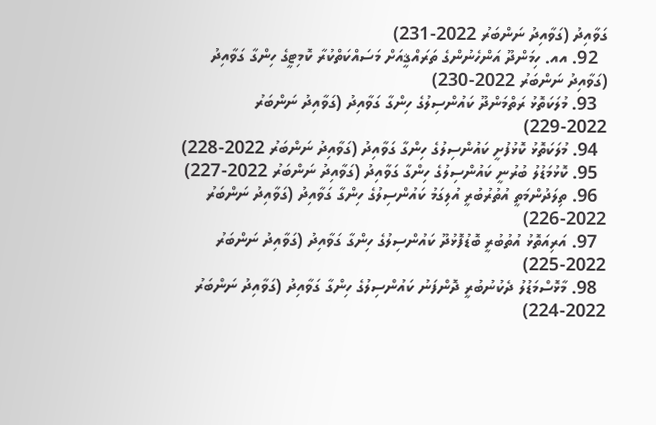ގަވާއިދު (ގަވާއިދު ނަންބަރު 2022-231)
  92. އއ. ހިމަންދޫ އަންހެނުންގެ ތަރައްޤީއަށް މަސައްކަތްކުރާ ކޮމިޓީގެ ހިންގާ ގަވާއިދު (ގަވާއިދު ނަންބަރު 2022-230)
  93. މުލަކަތޮޅު ރަތްމަންދޫ ކައުންސިލުގެ ހިންގާ ގަވާއިދު (ގަވާއިދު ނަންބަރު 2022-229)
  94. މުލަކަތޮޅު ކޮޅުފުށީ ކައުންސިލުގެ ހިންގާ ގަވާއިދު (ގަވާއިދު ނަންބަރު 2022-228)
  95. ކޮޅުމަޑުލު ބުރުނީ ކައުންސިލުގެ ހިންގާ ގަވާއިދު (ގަވާއިދު ނަންބަރު 2022-227)
  96. ތިލަދުންމަތީ އުތުރުބުރީ އުލިގަމު ކައުންސިލުގެ ހިންގާ ގަވާއިދު (ގަވާއިދު ނަންބަރު 2022-226)
  97. އަރިއަތޮޅު އުތުބުރީ ބޮޑުފޮޅުދޫ ކައުންސިލުގެ ހިންގާ ގަވާއިދު (ގަވާއިދު ނަންބަރު 2022-225)
  98. މާޅޮސްމަޑުލު ދެކުނުބުރީ ދޮންފަނު ކައުންސިލުގެ ހިންގާ ގަވާއިދު (ގަވާއިދު ނަންބަރު 2022-224)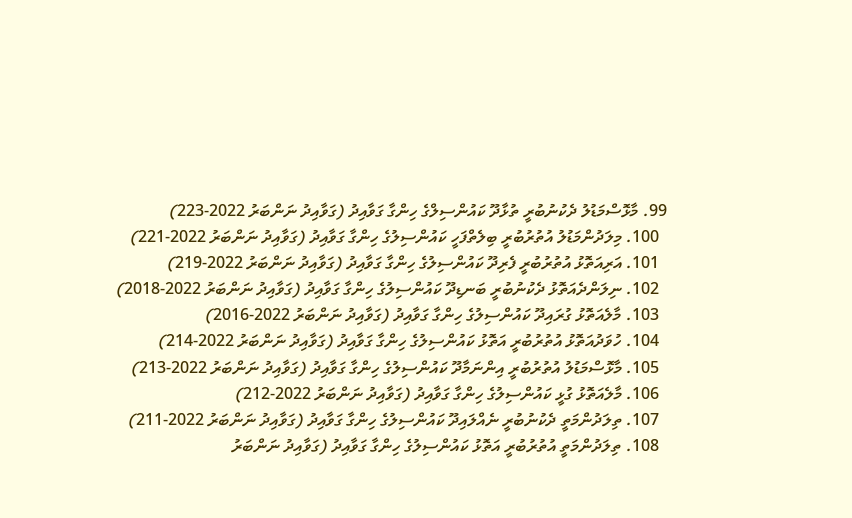99. މާޅޮސްމަޑުލު ދެކުނުބުރީ ތުޅާދޫ ކައުންސިލްގެ ހިންގާ ގަވާއިދު (ގަވާއިދު ނަންބަރު 2022-223)
  100. މިލަދުންމަޑުލު އުތުރުބުރީ ބިލެތްފަހީ ކައުންސިލުގެ ހިންގާ ގަވާއިދު (ގަވާއިދު ނަންބަރު 2022-221)
  101. އަރިއަތޮޅު އުތުރުބުރީ ފެރިދޫ ކައުންސިލުގެ ހިންގާ ގަވާއިދު (ގަވާއިދު ނަންބަރު 2022-219)
  102. ނިލަންދެއަތޮޅު ދެކުނުބުރީ ބަނޑިދޫ ކައުންސިލުގެ ހިންގާ ގަވާއިދު (ގަވާއިދު ނަންބަރު 2022-2018)
  103. މާލެއަތޮޅު ގުރައިދޫ ކައުންސިލުގެ ހިންގާ ގަވާއިދު (ގަވާއިދު ނަންބަރު 2022-2016)
  104. ހުވަދުއަތޮޅު އުތުރުބުރީ އަތޮޅު ކައުންސިލުގެ ހިންގާ ގަވާއިދު (ގަވާއިދު ނަންބަރު 2022-214)
  105. މާޅޮސްމަޑުލު އުތުރުބުރީ އިންނަމާދޫ ކައުންސިލުގެ ހިންގާ ގަވާއިދު (ގަވާއިދު ނަންބަރު 2022-213)
  106. މާލެއަތޮޅު ގުޅީ ކައުންސިލުގެ ހިންގާ ގަވާއިދު (ގަވާއިދު ނަންބަރު 2022-212)
  107. ތިލަދުންމަތީ ދެކުނުބުރީ ނެއްލައިދޫ ކައުންސިލުގެ ހިންގާ ގަވާއިދު (ގަވާއިދު ނަންބަރު 2022-211)
  108. ތިލަދުންމަތީ އުތުރުބުރީ އަތޮޅު ކައުންސިލުގެ ހިންގާ ގަވާއިދު (ގަވާއިދު ނަންބަރު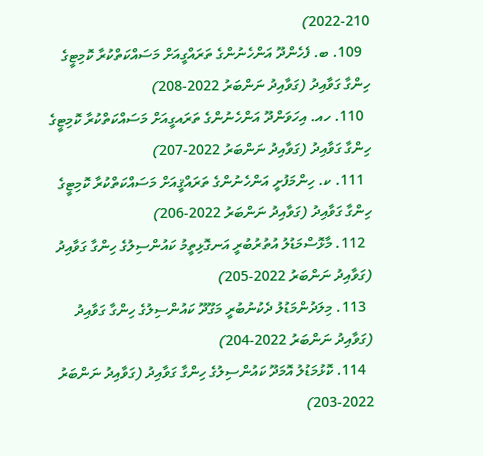2022-210)
  109. ބ. ފެހެންދޫ އަންހެނުންގެ ތަރައްގީއަށް މަސައްކަތްކުރާ ކޮމިޓީގެ ހިންގާ ގަވާއިދު (ގަވާއިދު ނަންބަރު 2022-208)
  110. ހއ. އިހަވަންދޫ އަންހެނުންގެ ތަރައގީއަށް މަސައްކަތްކުރާ ކޮމިޓީގެ ހިންގާ ގަވާއިދު (ގަވާއިދު ނަންބަރު 2022-207)
  111. ކ. ހިންމަފުށީ އަންހެނުންގެ ތަރައްޤީއަށް މަސައްކަތްކުރާ ކޮމިޓީގެ ހިންގާ ގަވާއިދު (ގަވާއިދު ނަންބަރު 2022-206)
  112. މާޅޮސްމަޑުލު އުތުރުބުރީ އަނގޮޅިތީމު ކައުންސިލުގެ ހިންގާ ގަވާއިދު (ގަވާއިދު ނަންބަރު 2022-205)
  113. މިލަދުންމަޑުލު ދެކުނުބުރީ މަގޫދޫ ކައުންސިލުގެ ހިންގާ ގަވާއިދު (ގަވާއިދު ނަންބަރު 2022-204)
  114. ކޮޅުމަޑުލު އޮމަދޫ ކައުންސިލުގެ ހިންގާ ގަވާއިދު (ގަވާއިދު ނަންބަރު 2022-203)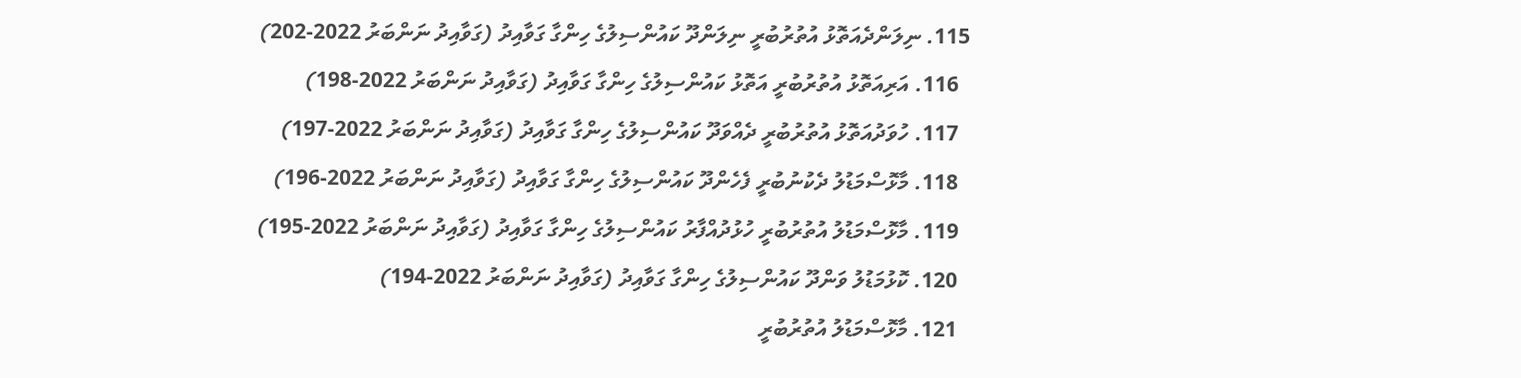115. ނިލަންދެއަތޮޅު އުތުރުބުރީ ނިލަންދޫ ކައުންސިލުގެ ހިންގާ ގަވާއިދު (ގަވާއިދު ނަންބަރު 2022-202)
  116. އަރިއަތޮޅު އުތުރުބުރީ އަތޮޅު ކައުންސިލުގެ ހިންގާ ގަވާއިދު (ގަވާއިދު ނަންބަރު 2022-198)
  117. ހުވަދުއަތޮޅު އުތުރުބުރީ ދެއްވަދޫ ކައުންސިލުގެ ހިންގާ ގަވާއިދު (ގަވާއިދު ނަންބަރު 2022-197)
  118. މާޅޮސްމަޑުލު ދެކުނުބުރީ ފެހެންދޫ ކައުންސިލުގެ ހިންގާ ގަވާއިދު (ގަވާއިދު ނަންބަރު 2022-196)
  119. މާޅޮސްމަޑުލު އުތުރުބުރީ ހުޅުދުއްފާރު ކައުންސިލުގެ ހިންގާ ގަވާއިދު (ގަވާއިދު ނަންބަރު 2022-195)
  120. ކޮޅުމަޑުލު ވަންދޫ ކައުންސިލުގެ ހިންގާ ގަވާއިދު (ގަވާއިދު ނަންބަރު 2022-194)
  121. މާޅޮސްމަޑުލު އުތުރުބުރީ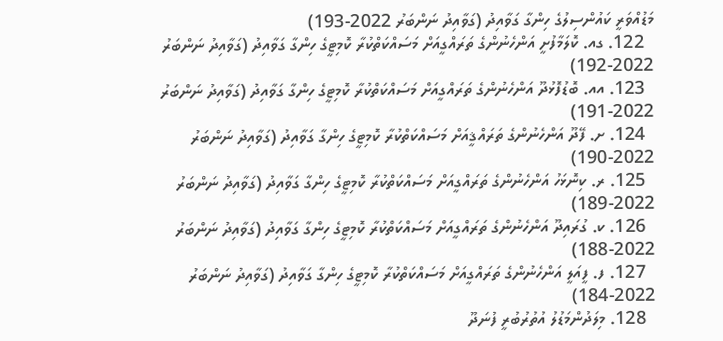މަޑުއްވަރީ ކައުންސިލުގެ ހިންގާ ގަވާއިދު (ގަވާއިދު ނަންބަރު 2022-193)
  122. ގއ. ކޮލަމާފުށީ އަންހެނުންގެ ތަރައްގީއަށް މަސައްކަތްކުރާ ކޮމިޓީގެ ހިންގާ ގަވާއިދު (ގަވާއިދު ނަންބަރު 2022-192)
  123. އއ. ބޮޑުފޮޅުދޫ އަންހެނުންގެ ތަރައްގީއަށް މަސައްކަތްކުރާ ކޮމިޓީގެ ހިންގާ ގަވާއިދު (ގަވާއިދު ނަންބަރު 2022-191)
  124. ށ. ފޭދޫ އަންހެނުންގެ ތަރައްޤީއަށް މަސައްކަތްކުރާ ކޮމިޓީގެ ހިންގާ ގަވާއިދު (ގަވާއިދު ނަންބަރު 2022-190)
  125. ރ. ކިނޮޅަހު އަންހެނުންގެ ތަރައްގީއަށް މަސައްކަތްކުރާ ކޮމިޓީގެ ހިންގާ ގަވާއިދު (ގަވާއިދު ނަންބަރު 2022-189)
  126. ކ. ގުރައިދޫ އަންހެނުންގެ ތަރައްގީއަށް މަސައްކަތްކުރާ ކޮމިޓީގެ ހިންގާ ގަވާއިދު (ގަވާއިދު ނަންބަރު 2022-188)
  127. ފ. ފީއަލީ އަންހެނުންގެ ތަރައްގީއަށް މަސައްކަތްކުރާ ކޮމިޓީގެ ހިންގާ ގަވާއިދު (ގަވާއިދު ނަންބަރު 2022-184)
  128. މިލަދުންމަޑުލު އުތުރުބުރީ ފުނަދޫ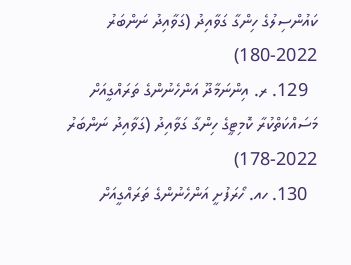ކައުންސިލުގެ ހިންގާ ގަވާއިދު (ގަވާއިދު ނަންބަރު 2022-180)
  129. ރ. އިންނަމާދޫ އަންހެނުންގެ ތަރައްގީއަށް މަސައްކަތްކުރާ ކޮމިޓީގެ ހިންގާ ގަވާއިދު (ގަވާއިދު ނަންބަރު 2022-178)
  130. ހއ. ހޯރަފުށީ އަންހެނުންގެ ތަރައްގީއަށް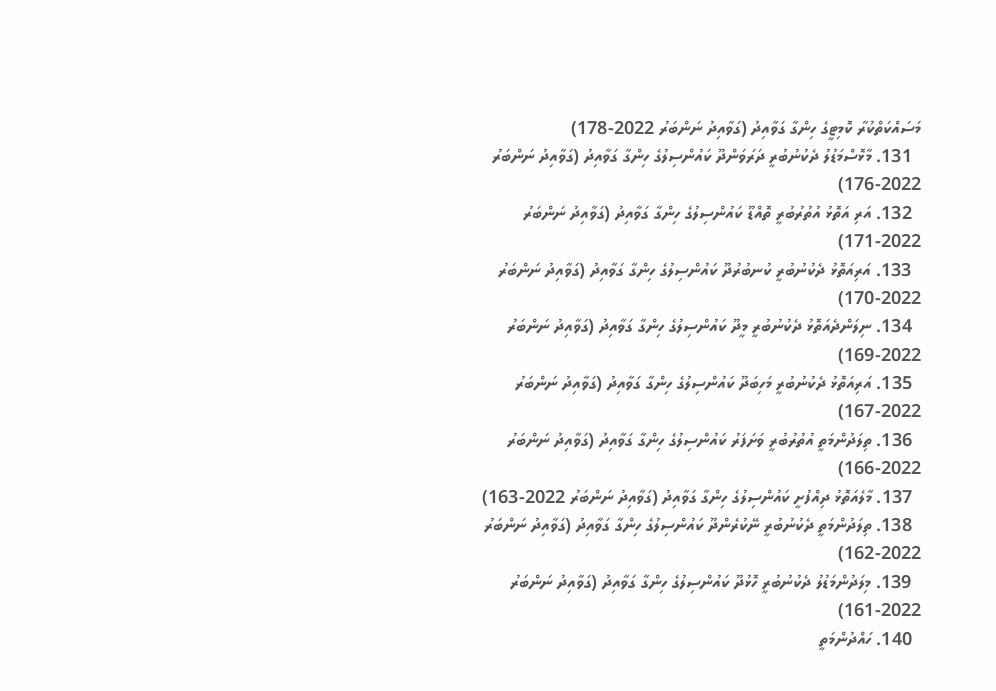މަސައްކަތްކުރާ ކޮމިޓީގެ ހިންގާ ގަވާއިދު (ގަވާއިދު ނަންބަރު 2022-178)
  131. މާޅޮސްމަޑުލު ދެކުނުބުރީ ދަރަވަންދޫ ކައުންސިލުގެ ހިންގާ ގަވާއިދު (ގަވާއިދު ނަންބަރު 2022-176)
  132. އަރި އަތޮޅު އުތުރުބުރީ ތޮއްޑޫ ކައުންސިލުގެ ހިންގާ ގަވާއިދު (ގަވާއިދު ނަންބަރު 2022-171)
  133. އަރިއަތޮޅު ދެކުނުބުރީ ކުނބުރުދޫ ކައުންސިލުގެ ހިންގާ ގަވާއިދު (ގަވާއިދު ނަންބަރު 2022-170)
  134. ނިލަންދެއަތޮޅު ދެކުނުބުރީ މީދޫ ކައުންސިލުގެ ހިންގާ ގަވާއިދު (ގަވާއިދު ނަންބަރު 2022-169)
  135. އަރިއަތޮޅު ދެކުނުބުރީ މަހިބަދޫ ކައުންސިލުގެ ހިންގާ ގަވާއިދު (ގަވާއިދު ނަންބަރު 2022-167)
  136. ތިލަދުންމަތީ އުތުރުބުރީ ވަށަފަރު ކައުންސިލުގެ ހިންގާ ގަވާއިދު (ގަވާއިދު ނަންބަރު 2022-166)
  137. މާލެއަތޮޅު ދިއްފުށީ ކައުންސިލުގެ ހިންގާ ގަވާއިދު (ގަވާއިދު ނަންބަރު 2022-163)
  138. ތިލަދުންމަތީ ދެކުނުބުރީ ނޭކުރެންދޫ ކައުންސިލުގެ ހިންގާ ގަވާއިދު (ގަވާއިދު ނަންބަރު 2022-162)
  139. މިލަދުންމަޑުލު ދެކުނުބުރީ ހޮޅުދޫ ކައުންސިލުގެ ހިންގާ ގަވާއިދު (ގަވާއިދު ނަންބަރު 2022-161)
  140. ހައްދުންމަތީ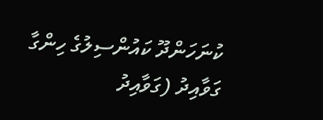ކުނަހަންދޫ ކައުންސިލުގެ ހިންގާ ގަވާއިދު (ގަވާއިދު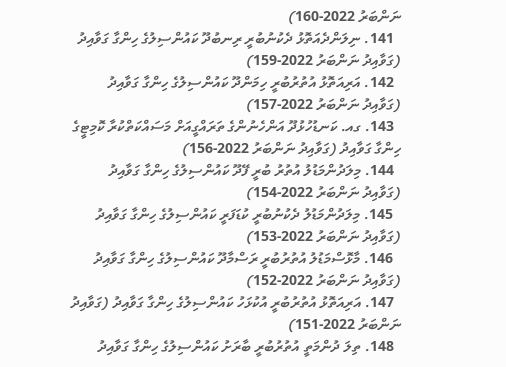ނަންބަރު 2022-160)
  141. ނިލަންދެއަތޮޅު ދެކުނުބުރީ ރިނބުދޫ ކައުންސިލުގެ ހިންގާ ގަވާއިދު (ގަވާއިދު ނަންބަރު 2022-159)
  142. އަރިއަތޮޅު އުތުރުބުރީ ހިމަންދޫ ކައުންސިލުގެ ހިންގާ ގަވާއިދު (ގަވާއިދު ނަންބަރު 2022-157)
  143. ގއ. ކަނޑުހުޅުދޫ އަންހެނުންގެ ތަރައްގީއަށް މަސައްކަތްކުރާ ކޮމިޓީގެ ހިންގާ ގަވާއިދު (ގަވާއިދު ނަންބަރު 2022-156)
  144. މިލަދުންމަޑުލު އުތުރު ބުރީ ފޭދޫ ކައުންސިލުގެ ހިންގާ ގަވާއިދު (ގަވާއިދު ނަންބަރު 2022-154)
  145. މިލަދުންމަޑުލު ދެކުނުބުރީ ކުޑަފަރީ ކައުންސިލުގެ ހިންގާ ގަވާއިދު (ގަވާއިދު ނަންބަރު 2022-153)
  146. މާޅޮސްމަޑުލު އުތުރުބުރީ ރަސްމާދޫ ކައުންސިލުގެ ހިންގާ ގަވާއިދު (ގަވާއިދު ނަންބަރު 2022-152)
  147. އަރިއަތޮޅު އުތުރުބުރީ އުކުޅަހު ކައުންސިލުގެ ހިންގާ ގަވާއިދު (ގަވާއިދު ނަންބަރު 2022-151)
  148. ތިލަ ދުންމަތީ އުތުރުބުރީ ބާރަށު ކައުންސިލުގެ ހިންގާ ގަވާއިދު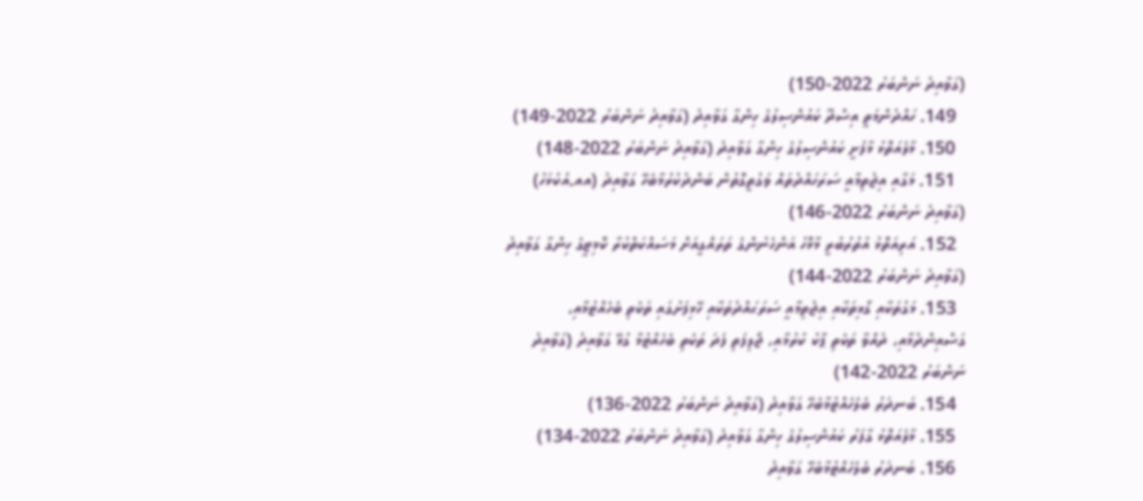(ގަވާއިދު ނަންބަރު 2022-150)
  149. ހައްދުންމަތީ އިސްދޫ ކައުންސިލުގެ ހިންގާ ގަވާއިދު (ގަވާއިދު ނަންބަރު 2022-149)
  150. މާލެއަތޮޅު މާފުށީ ކައުންސިލުގެ ހިންގާ ގަވާއިދު (ގަވާއިދު ނަންބަރު 2022-148)
  151. މަގާއި އިޖުތިމާއީ ސަރަހައްދުތައް ވަގުތީގޮތުން ބަންދުކުރުމާބެހޭ ގަވާއިދު (އއ.އުކުޅަހު) (ގަވާއިދު ނަންބަރު 2022-146)
  152. އަރިއަތޮޅު އުތުރުބުރީ މާޅޮހު އަންހެނުންގެ ތަރައްގީއަށް މަސައްކަތްކުރާ ކޮމިޓީގެ ހިންގާ ގަވާއިދު (ގަވާއިދު ނަންބަރު 2022-144)
  153. މަގުތަކާއި ގޯޅިތަކާއި އިޖުތިމާއީ ސަރަޙައްދުތަކާއި ހޭޅިފަށުގައި ތަކެތި ބެހެއްޓުމާއި، ގަސްއިންދުމާއި، ދުއްވާ ތަކެތި ޕާކު ކުރުމާއި، ޖޯލިފަތި ފަދަ ތަކެތި ބެހެއްޓުމާ ގުޅޭ ގަވާއިދު (ގަވާއިދު ނަންބަރު 2022-142)
  154. ބަނދަރު ބެލެހެއްޓުމާބެހޭ ގަވާއިދު (ގަވާއިދު ނަންބަރު 2022-136)
  155. މާލެއަތޮޅު ގާފަރު ކައުންސިލުގެ ހިންގާ ގަވާއިދު (ގަވާއިދު ނަންބަރު 2022-134)
  156. ބަނދަރު ބެލެހެއްޓުމާބެހޭ ގަވާއިދު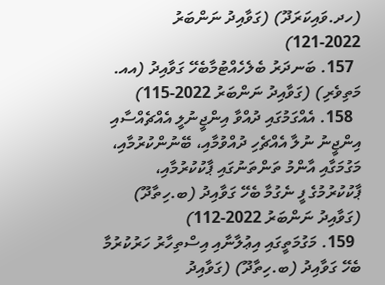(ހދ.ވައިކަރަދޫ) (ގަވާއިދު ނަންބަރު 2022-121)
  157. ބަނދަރު ބެލެހެއްޓުމާބެހޭ ގަވާއިދު (އއ. މަތިވެރި) (ގަވާއިދު ނަންބަރު 2022-115)
  158. އެއްގަމުގައި ދުއްވާ އިންޖީނުލީ އެއްޗެއްސާއި އިންޖީނު ނުލާ އެއްޗެހި ދުއްވުމާއި، ބޭނުންކުރުމާއި، މަގުމަގާއި އާންމު ތަންތަނުގައި ޕާކުކުރުމާއި، ޕާކުކުރުމުގެ ފީ ނެގުމާ ބެހޭ ގަވާއިދު (ބ.ހިތާދޫ) (ގަވާއިދު ނަންބަރު 2022-112)
  159. މަގުމަތީގައި އިޢުލާނާއި އިސްތިހާރު ހަރުކުރުމާ ބެހޭ ގަވާއިދު (ބ.ހިތާދޫ) (ގަވާއިދު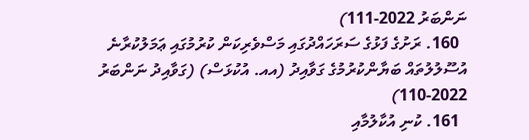ނަންބަރު 2022-111)
  160. ރަށުގެ ފަޅުގެ ސަރަހައްދުގައި މަސްވެރިކަން ކުރުމުގައި ޢަމަލުކުރާނެ އުސޫލުލުތައް ބަޔާންކުރުމުގެ ގަވާއިދު (އއ. އުކުޅަސް) (ގަވާއިދު ނަންބަރު 2022-110)
  161. ކުނި އުކާލުމާއި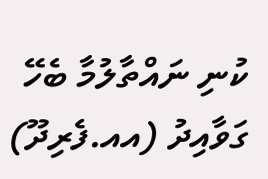ކުނި ނައްތާލުމާ ބެހޭ ގަވާއިދު (އއ.ފެރިދޫ)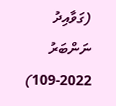(ގަވާއިދު ނަންބަރު 2022-109)